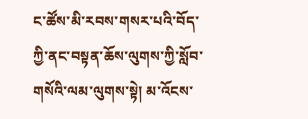ང་ཚོས་མི་རབས་གསར་པའི་བོད་ཀྱི་ནང་བསྟན་ཆོས་ལུགས་ཀྱི་སློབ་གསོའི་ལམ་ལུགས་སྟེ། མ་འོངས་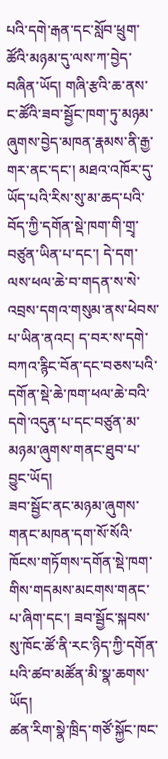པའི་དགེ་རྒན་དང་སློབ་ཕྲུག་ཚོའི་མཉམ་དུ་ལས་ཀ་བྱེད་བཞིན་ཡོད། གཞི་རྩའི་ཆ་ནས་ང་ཚོའི་ཟབ་སྦྱོང་ཁག་ཏུ་མཉམ་ཞུགས་བྱེད་མཁན་རྣམས་ནི་རྒྱ་གར་ནང་དང་། མཐའ་འཁོར་དུ་ཡོད་པའི་རིས་སུ་མ་ཆད་པའི་བོད་ཀྱི་དགོན་སྡེ་ཁག་གི་གྲྭ་བཙུན་ཡིན་པ་དང་། དེ་དག་ལས་ཕལ་ཆེ་བ་གདན་ས་སེ་འབྲས་དགའ་གསུམ་ནས་ཕེབས་པ་ཡིན་ནའང། ད་བར་ས་དགེ་བཀའ་རྙིང་བོན་དང་བཅས་པའི་དགོན་སྡེ་ཆེ་ཁག་ཕལ་ཆེ་བའི་དགེ་འདུན་པ་དང་བཙུན་མ་མཉམ་ཞུགས་གནང་ཐུབ་པ་བྱུང་ཡོད།
ཟབ་སྦྱོང་ནང་མཉམ་ཞུགས་གནང་མཁན་དག་སོ་སོའི་ཁོངས་གཏོགས་དགོན་སྡེ་ཁག་གིས་གདམས་མངགས་གནང་པ་ཞིག་དང་། ཟབ་སྦྱོང་སྐབས་སུ་ཁོང་ཚོ་ནི་རང་ཉིད་ཀྱི་དགོན་པའི་ཚབ་མཚོན་མི་སྣ་ཆགས་ཡོད།
ཚན་རིག་སྣེ་ཁྲིད་གཙོ་སྐྱོང་ཁང་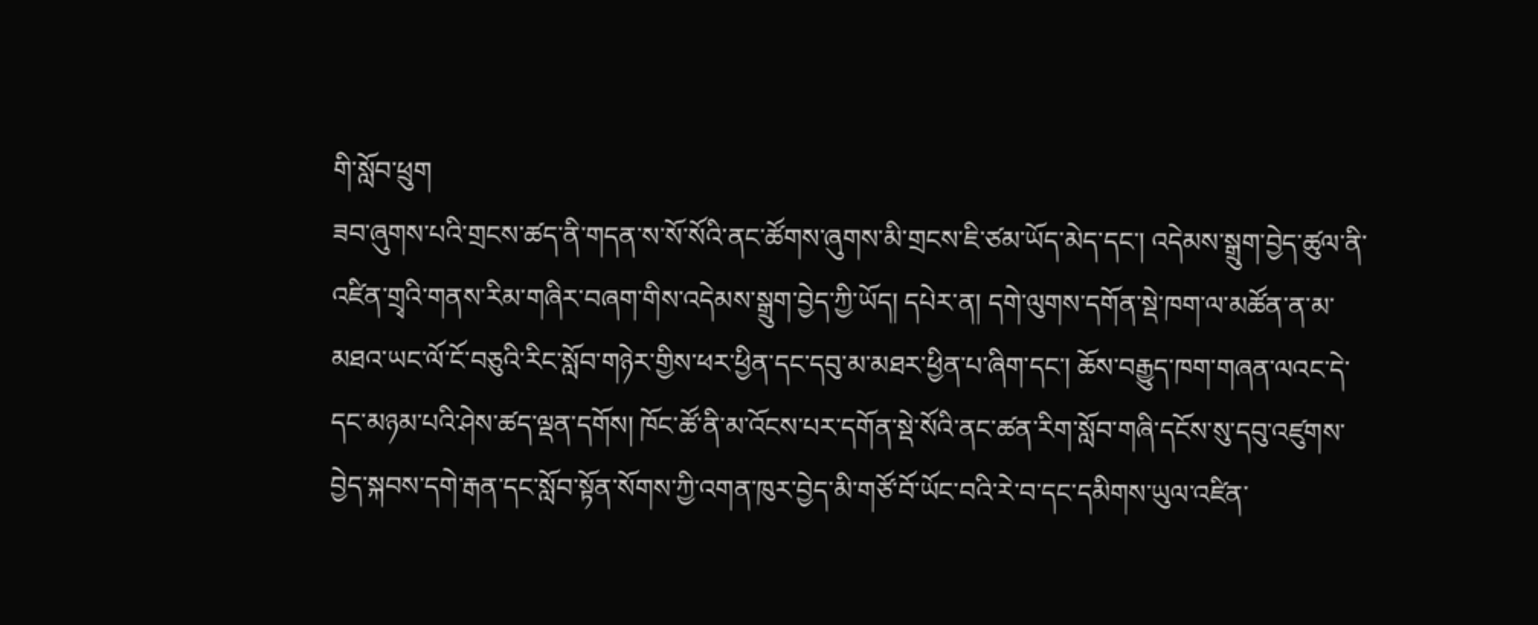གི་སློབ་ཕྲུག
ཟབ་ཞུགས་པའི་གྲངས་ཚད་ནི་གདན་ས་སོ་སོའི་ནང་ཚོགས་ཞུགས་མི་གྲངས་ཇི་ཙམ་ཡོད་མེད་དང་། འདེམས་སྒྲུག་བྱེད་ཚུལ་ནི་འཛིན་གྲྭའི་གནས་རིམ་གཞིར་བཞག་གིས་འདེམས་སྒྲུག་བྱེད་ཀྱི་ཡོད། དཔེར་ན། དགེ་ལུགས་དགོན་སྡེ་ཁག་ལ་མཚོན་ན་མ་མཐའ་ཡང་ལོ་ངོ་བཅུའི་རིང་སློབ་གཉེར་གྱིས་ཕར་ཕྱིན་དང་དབུ་མ་མཐར་ཕྱིན་པ་ཞིག་དང་། ཆོས་བརྒྱུད་ཁག་གཞན་ལའང་དེ་དང་མཉམ་པའི་ཤེས་ཚད་ལྡན་དགོས། ཁོང་ཚོ་ནི་མ་འོངས་པར་དགོན་སྡེ་སོའི་ནང་ཚན་རིག་སློབ་གཞི་དངོས་སུ་དབུ་འཛུགས་བྱེད་སྐབས་དགེ་རྒན་དང་སློབ་སྟོན་སོགས་ཀྱི་འགན་ཁུར་བྱེད་མི་གཙོ་བོ་ཡོང་བའི་རེ་བ་དང་དམིགས་ཡུལ་འཛིན་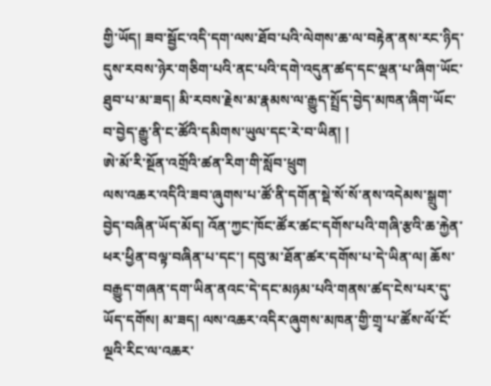གྱི་ཡོད། ཟབ་སྦྱོང་འདི་དག་ལས་ཐོབ་པའི་ལེགས་ཆ་ལ་བརྟེན་ནས་རང་ཉིད་དུས་རབས་ཉེར་གཅིག་པའི་ནང་པའི་དགེ་འདུན་ཚད་དང་ལྡན་པ་ཞིག་ཡོང་ཐུབ་པ་མ་ཟད། མི་རབས་རྗེས་མ་རྣམས་ལ་རྒྱུད་སྤྲོད་བྱེད་མཁན་ཞིག་ཡོང་བ་བྱེད་རྒྱུ་ནི་ང་ཚོའི་དམིགས་ཡུལ་དང་རེ་བ་ཡིན། །
ཨེ་མོ་རི་སྔོན་འགྲོའི་ཚན་རིག་གི་སློབ་ཕྲུག
ལས་འཆར་འདིའི་ཟབ་ཞུགས་པ་ཚོ་ནི་དགོན་སྡེ་སོ་སོ་ནས་འདེམས་སྒྲུག་བྱེད་བཞིན་ཡོད་མོད། འོན་ཀྱང་ཁོང་ཚོར་ཚང་དགོས་པའི་གཞི་རྩའི་ཆ་རྐྱེན་ཕར་ཕྱིན་བལྟ་བཞིན་པ་དང་། དབུ་མ་ཐོན་ཚར་དགོས་པ་དེ་ཡིན་ལ། ཆོས་བརྒྱུད་གཞན་དག་ཡིན་ནའང་དེ་དང་མཉམ་པའི་གནས་ཚད་ངེས་པར་དུ་ཡོད་དགོས། མ་ཟད། ལས་འཆར་འདིར་ཞུགས་མཁན་གྱི་གྲྭ་པ་ཚོས་ལོ་ངོ་ལྔའི་རིང་ལ་འཆར་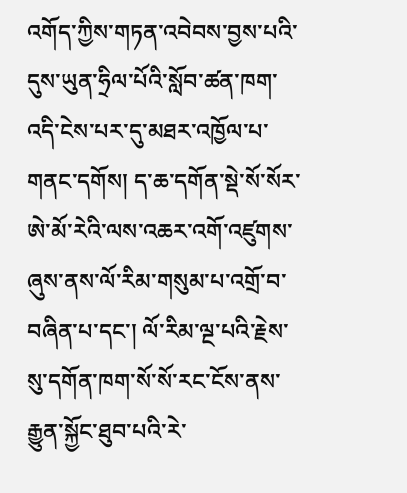འགོད་ཀྱིས་གཏན་འབེབས་བྱས་པའི་དུས་ཡུན་ཧྲིལ་པོའི་སློབ་ཚན་ཁག་འདི་ངེས་པར་དུ་མཐར་འཁྱོལ་པ་གནང་དགོས། ད་ཆ་དགོན་སྡེ་སོ་སོར་ཨེ་མོ་རེའི་ལས་འཆར་འགོ་འཛུགས་ཞུས་ནས་ལོ་རིམ་གསུམ་པ་འགྲོ་བ་བཞིན་པ་དང་། ལོ་རིམ་ལྔ་པའི་རྗེས་སུ་དགོན་ཁག་སོ་སོ་རང་ངོས་ནས་རྒྱུན་སྐྱོང་ཐུབ་པའི་རེ་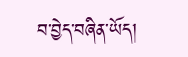བ་བྱེད་བཞིན་ཡོད།